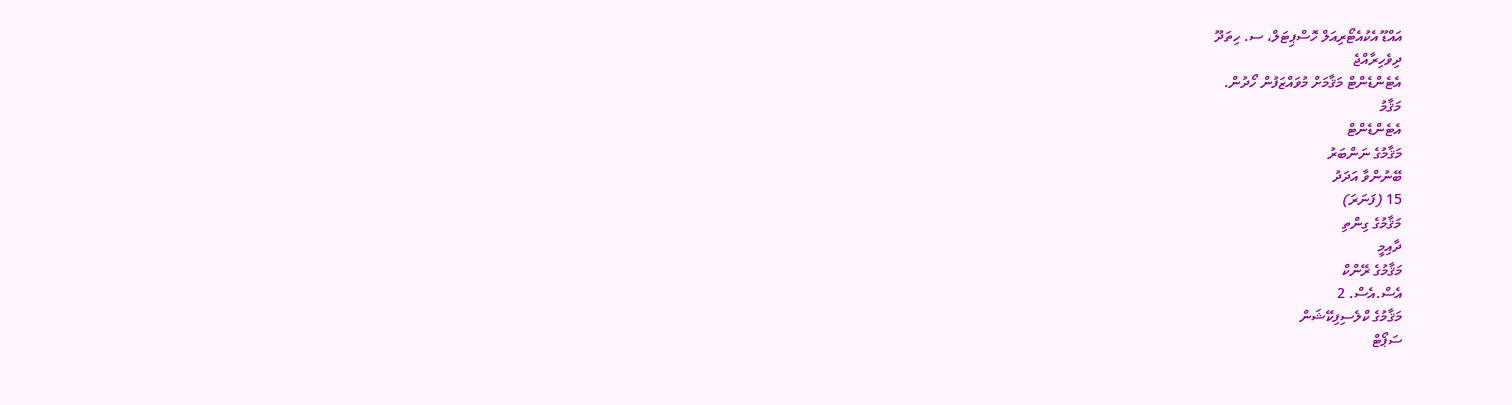އައްޑޫ އެކުއެޓޯރިއަލް ހޮސްޕިޓަލް، ސ. ހިތަދޫ
ދިވެހިރާއްޖެ
އެޓެންޑެންޓް މަޤާމަށް މުވައްޒަފުން ހޯދުން.
މަޤާމު
އެޓެންޑެންޓް
މަޤާމުގެ ނަންބަރު
ބޭނުންވާ އަދަދު
15 (ފަނަރަ)
މަޤާމުގެ ގިންތި
ދާއިމީ
މަޤާމުގެ ރޭންކް
އެސް.އެސް. 2
މަޤާމުގެ ކްލެސިފިކޭޝަން
ސަޕޯޓް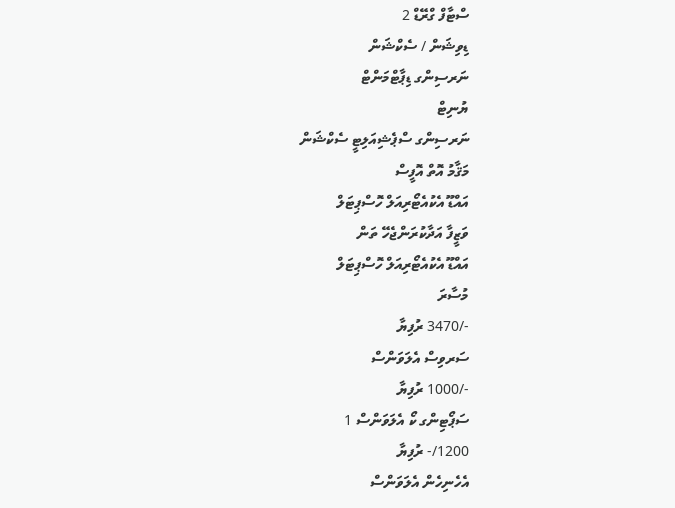ސްޓާފް ގްރޭޑް 2
ޑިވިޝަން / ސެކްޝަން
ނަރސިންގ ޑިޕާޓްމަންޓް
ޔުނިޓް
ނަރސިންގ ސްޕެޝިއަލިޓީ ސެކްޝަން
މަޤާމު އޮތް އޮފީސް
އައްޑޫ އެކުއެޓޯރިއަލް ހޮސްޕިޓަލް
ވަޒީފާ އަދާކުރަންޖެހޭ ތަން
އައްޑޫ އެކުއެޓޯރިއަލް ހޮސްޕިޓަލް
މުސާރަ
-/3470 ރުފިޔާ
ސަރވިސް އެލަވަންސް
-/1000 ރުފިޔާ
ސަޕޯޓިންގ ކޯ އެލަވަންސް 1
1200/- ރުފިޔާ
އެހެނިހެން އެލަވަންސް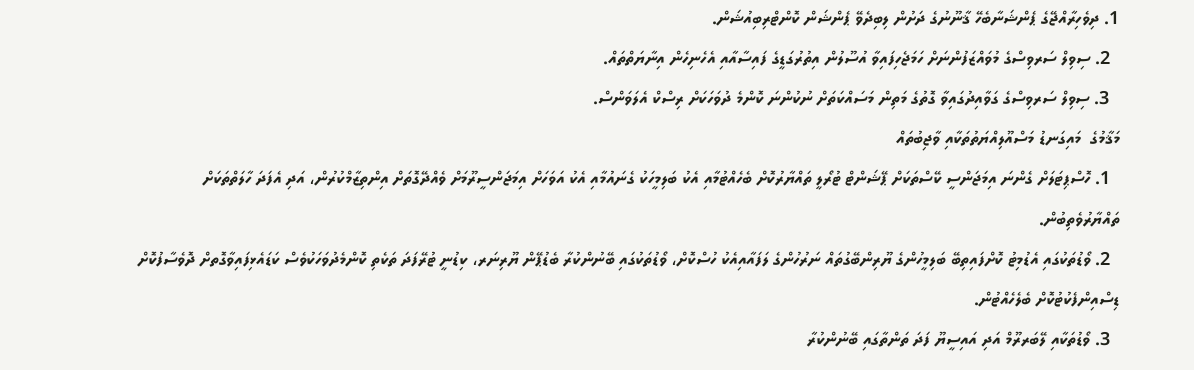1. ދިވެހިރާއްޖޭގެ ޕެންޝަނާބެހޭ ޤާނޫނުގެ ދަށުން ލިބިދެވޭ ޕެންޝަން ކޮންޓްރިބިއުޝަން.
  2. ސިވިލް ސަރވިސްގެ މުވައްޒަފުންނަށް ހަމަޖެހިފައިވާ އުސޫލުން އިތުރުގަޑީގެ ފައިސާއާއި އެހެނިހެން އިނާޔަތްތައް.
  3. ސިވިލް ސަރވިސްގެ ގަވާއިދުގައިވާ ގޮތުގެ މަތިން މަސައްކަތަށް ނުކުންނަ ކޮންމެ ދުވަހަކަށް ރިސްކް އެލަވަންސް.
މަޤާމުގެ  މައިގަނޑު މަސްއޫލިއްޔަތުތަކާއި ވާޖިބުތައް
  1. ހޮސްޕިޓަލަށް ގެންނަ އިމަޖަންސީ ކޭސްތަކަށް ޕޭޝަންޓް ޓުރޯލީ ތައްޔާރުކޮށް ބެހެއްޓުމާއި އެކު ބަލިމީހަކު ގެނައުމާއި އެކު އަވަހަށް އިމަޖަންސީރޫމަށް ވެއްދޭގޮތަށް އިންތިޒާމްކުރުން، އަދި އެފަދަ ހާލަތްތަކަށް ތައްޔާރުވެތިބުން.
  2. ވޯޑުތަކުގައި އެޑުމިޓު ކޮށްފައިތިބޭ ބަލިމީހުންގެ ޔޫރިންބޭގުތައް ނަރުހުންގެ ލަފައާއިއެކު ހުސްކޮށް، ވޯޑުތަކުގައި ބޭނުންކުރާ ބެޑުޕޭން ޔޫރިނަރ، ކިޑުނީ ޓުރޭފަދަ ތަކެތި ކޮންމެދުވަހަކުވެސް ކަޑައެޅިފައިވާގޮތށް ދޮވެސާފުކޮށް ޑިސްއިންފެކުޓުކޮށް ބެލެހެއްޓުން.
  3. ވޯޑުތަކާއި ލޭބަރރޫމް އަދި އައިސީޔޫ ފަދަ ތަންތާގައި ބޭނުންކުރާ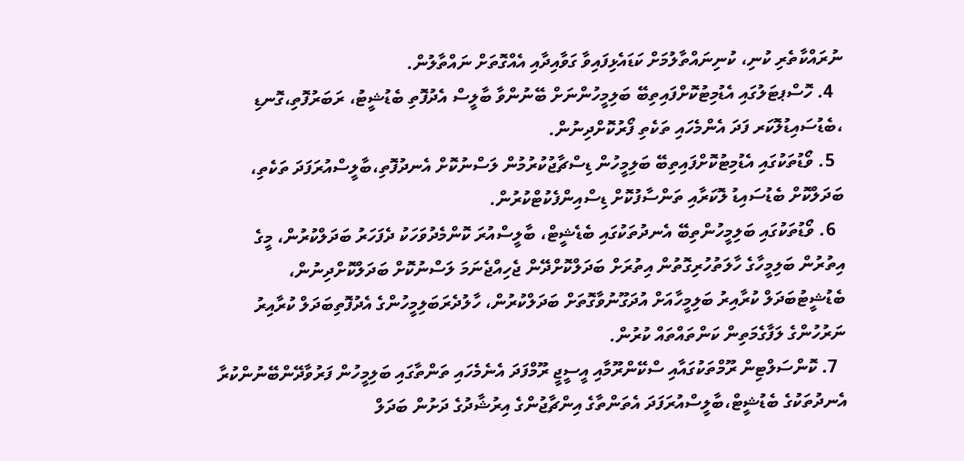ނުރައްކާތެރި ކުނި، ކުނިނައްތާލުމަށް ކަޑައެޅިފައިވާ ގަވާއިދާއި އެއްގޮތަށް ނައްތާލުން.
  4. ހޮސްޕޓަލުގައި އެޑުމިޓުކޮށްފައިތިބޭ ބަލިމީހުންނަށް ބޭނުންވާ ބާލީސް އެދުފޮތި ބެޑުޝީޓު، ރަބަރުފޮތި،ގޮނޑި ،ބެޑުސައިޑުލޮކަރ ފަދަ އެންމެހައި ތަކެތި ފޯރުކޮށްދިނުން.
  5. ވޯޑުތަކުގައި އެޑުމިޓުކޮށްފައިތިބޭ ބަލިމީހުން ޑިސްޗާޖުކުރުމުން ލަސްނުކޮށް އެނދުފޮތި،ބާލީސްއުރަފަދަ ތަކެތި، ބަދަލްކޮށް ބެޑުސައިޑު ލޮކަރާއި ތަންސާފުކޮށް ޑިސްއިންފެކުޓްކުރުން.
  6. ވޯޑުތަކުގައި ބަލިމީހުންތިބޭ އެނދުތަކުގައި ބެޑެޝީޓް، ބާލީސްއުރަ ކޮންމެދުވަހަކު ދެފަހަރު ބަދަލްކުރުން، މީގެ އިތުރުން ބަލިމީހާގެ ހާލަތުހުރިގޮތުން އިތުރަށް ބަދަލްކޮށްދޭން ޖެހިއްޖެނަމަ ލަސްނުކޮށް ބަދަލްކޮށްދިނުން، ބެޑުޝީޓުބަދަލް ކުރާއިރު ބަލިމީހާއަށް އުދަގޫނުވާގޮތަށް ބަދަލްކުރުން، ހާލުދެރަބަލިމީހުންގެ އެދުފޮތިބަދަލް ކުރާއިރު ނަރުހުންގެ ލަފާގެމަތިން ކަންތައްތައް ކުރުން.
  7. ކޮންސަލްޓިން ރޫމްތަކުގައާއި ސްކޭންރޫމާއި އީސީޖީ ރޫމްފަދަ އެނެމެހައި ތަންތާގައި ބަލިމީހުން ފަރުވާދޭންބޭނުންކުރާ އެނދުތަކުގެ ބެޑުޝީޓް،ބާލީސްއުރަފަދަ އެތަންތާގެ އިންޗާޖުންގެ އިރުޝާދުގެ ދަށުން ބަދަލް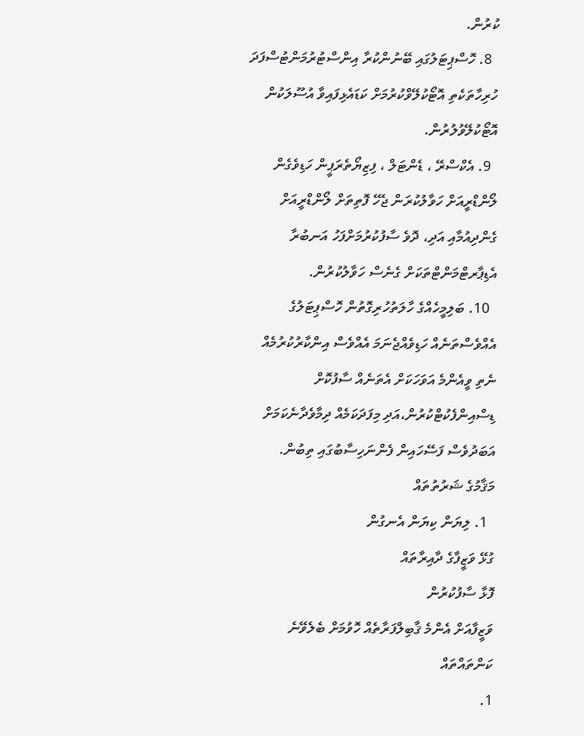ކުރުން.
  8. ހޮސްޕިޓަލުގައި ބޭނުންކުރާ އިންސްޓުރުމަންޓުސްފަދަ ހުރިހާތަކެތި އޮޓޯކުލޭވްކުރުމަށް ކަޑައެޅިފައިވާ އުސޫލަކުން އޮޓޯކުލޭވުލުރުން.
  9. އެކްސްރޭ ، ޑެންޓަލް ، ފިޒިޔޯތެރަޕީން ހަޑިވެގެން ލޯންޑްރީއަށް ހަވާލުކުރަން ޖެހޭ ފޮތިތަށް ލޯންޑްރީއަށް ގެންދިއުމާއި އަދި، ދޮވެ ސާފުކުރުމަށްފަހު އަނބުރާ އެޑިޕާރޓްމަންޓްތަކަށް ގެނެސް ހަވާލުކުރުން.
  10. ބަލިމީހެއްގެ ހާލަތުހުރިގޮތުން ހޮސްޕިޓަލުގެ އެއްވެސްތަނެއް ހަޑިވެއްޖެނަމަ އެއްވެސް އިންކާރުކުރުމެއް ނެތި ވީއެންމެ އަވަހަކަށް އެތަނެއް ސާފުކޮށް ޑިސްއިންފެކުޓްކުރުން،އަދި މިފަދަކަމެއް ދިމާވެދާނެކަމަށް އަބަދުވެސް ފަސޭހައިން ފެންނަހިސާބުގައި ތިބުން.
މަޤާމުގެ ޝަރުތުތައް
  1. ލިޔަން ކިޔަން އެނގުން
ގުޅޭ ވަޒީފާގެ ދާއިރާތައް
ފޮޅާ ސާފުކުރުން
ވަޒީފާއަށް އެންމެ ޤާބިލްފަރާތެއް ހޮވުމަށް ބެލެވޭނެ ކަންތައްތައް
1.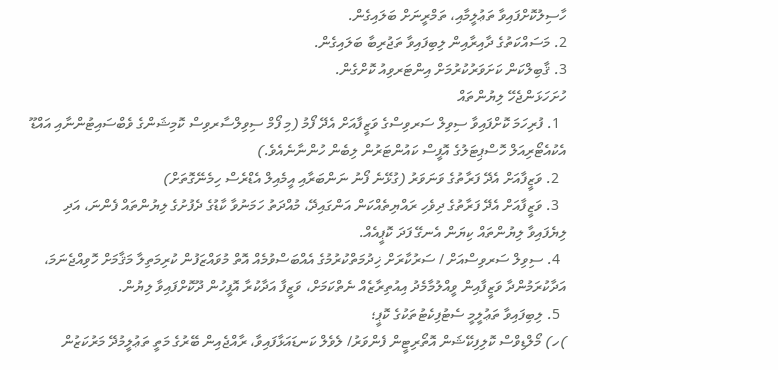ހާސިލުކޮށްފައިވާ ތަޢުލީމާއި، ތަމްރީނަށް ބަލައިގެން.
2. މަސައްކަތުގެ ދާއިރާއިން ލިބިފައިވާ ތަޖުރިބާ ބަލައިގެން.
3. ޤާބިލްކަން ކަށަވަރުކުރުމަށް އިންޓަރވިއު ކޮށްގެން.
ހުށަހަޅަންޖެހޭ ލިޔުންތައް
  1. ފުރިހަމަ ކޮށްފައިވާ ސިވިލް ސަރވިސްގެ ވަޒީފާއަށް އެދޭ ފޯމު (މި ފޯމް ސިވިލްސާރވިސް ކޮމިޝަންގެ ވެބްސައިޓުންނާއި އައްޑޫ އެކުއެޓޯރިއަލް ހޮސްޕިޓަލުގެ އޮފީސް ކައުންޓަރުން ލިބެން ހުންނާނެއެވެ.)
  2. ވަޒީފާއަށް އެދޭ ފަރާތުގެ ވަނަވަރު (ގުޅޭނެ ފޯނު ނަންބަރާއި އީމެއިލް އެޑްރެސް ހިމެނޭގޮތަށް)
  3. ވަޒީފާއަށް އެދޭ ފަރާތުގެ ދިވެހި ރައްޔިތެއްކަން އަންގައިދޭ، މުއްދަތު ހަމަނުވާ ކާޑުގެ ދެފުށުގެ ލިޔުންތައް ފެންނަ، އަދި ލިޔެފައިވާ ލިޔުންތައް ކިޔަން އެނގޭ ފަދަ ކޮޕީއެއް.
  4. ސިވިލް ސަރވިސްއަށް / ސަރުކާރަށް ޚިދުމަތްކުރުމުގެ އެއްބަސްވުމެއް އޮތް މުވައްޒަފުން ކުރިމަތިލާ މަޤާމަށް ހޮވިއްޖެނަމަ، އަދާކުރަމުންދާ ވަޒީފާއިން ވީއްލުމާމެދު އިއުތިރާޒެއް ނެތްކަމަށް، ވަޒީފާ އަދާކުރާ އޮފީހުން ދޫކޮށްފައިވާ ލިޔުން.
  5. ލިބިފައިވާ ތަޢުލީމީ ސެޓުފިކެޓުތަކުގެ ކޮޕީ؛
)ހ) މޯލްޑިވްސް ކޮލިފިކޭޝަން އޮތޯރިޓީން ފެންވަރު/ ލެވެލް ކަނޑައަޅާފައިވާ، ރާއްޖެއިން ބޭރުގެ މަތީ ތަޢުލީމުދޭ މަރުކަޒުން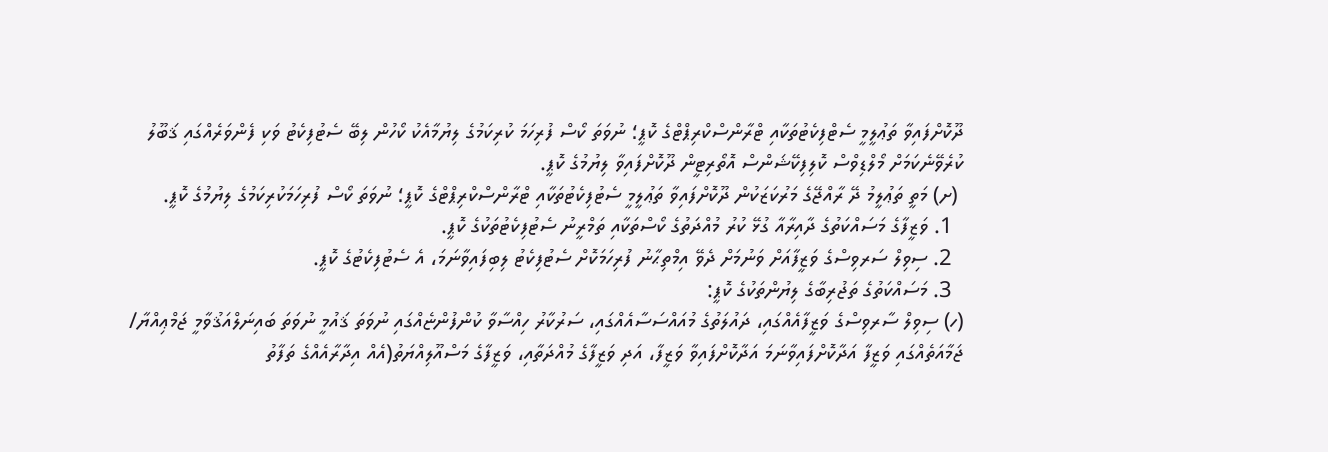ދޫކޮށްފައިވާ ތަޢުލީމީ ސެޓްފިކެޓުތަކާއި ޓްރާންސްކްރިޕްޓްގެ ކޮޕީ؛ ނުވަތަ ކޯސް ފުރިހަމަ ކުރިކަމުގެ ލިޔުމާއެކު ކޯހުން ލިބޭ ސެޓުފިކެޓު ވަކި ފެންވަރެއްގައި ޤަބޫލު ކުރެވޭނެކަމަށް މޯލްޑިވްސް ކޮލިފިކޭޝަންސް އޮތޯރިޓީން ދޫކޮށްފައިވާ ލިޔުމުގެ ކޮޕީ.
 (ށ) މަތީ ތަޢުލީމު ދޭ ރާއްޖޭގެ މަރުކަޒަކުން ދޫކޮށްފައިވާ ތަޢުލީމީ ސެޓުފިކެޓުތަކާއި ޓްރާންސްކްރިޕްޓްގެ ކޮޕީ؛ ނުވަތަ ކޯސް ފުރިހަމަކުރިކަމުގެ ލިޔުމުގެ ކޮޕީ.
  1. ވަޒީފާގެ މަސައްކަތުގެ ދާއިރާއާ ގުޅޭ ކުރު މުއްދަތުގެ ކޯސްތަކާއި ތަމްރީނު ސެޓުފިކެޓުތަކުގެ ކޮޕީ.
  2. ސިވިލް ސަރވިސްގެ ވަޒީފާއަށް ވަނުމަށް ދެވޭ އިމްތިޙާނު ފުރިހަމަކޮށް ސެޓުފިކެޓު ލިބިފައިވާނަމަ، އެ ސެޓުފިކެޓުގެ ކޮޕީ.
  3. މަސައްކަތުގެ ތަޖުރިބާގެ ލިޔުންތަކުގެ ކޮޕީ:
(ހ) ސިވިލް ސާރވިސްގެ ވަޒީފާއެއްގައި، ދައުލަތުގެ މުއައްސަސާއެއްގައި، ސަރުކާރު ހިއްސާވާ ކުންފުންޏެއްގައި ނުވަތަ ޤައުމީ ނުވަތަ ބައިނަލްއަޤުވާމީ ޖަމްޢިއްޔާ/ ޖަމާއަތެއްގައި ވަޒީފާ އަދާކޮށްފައިވާނަމަ އަދާކޮށްފައިވާ ވަޒީފާ، އަދި ވަޒީފާގެ މުއްދަތާއި، ވަޒީފާގެ މަސްއޫލިއްޔަތު(އެއް އިދާރާއެއްގެ ތަފާތު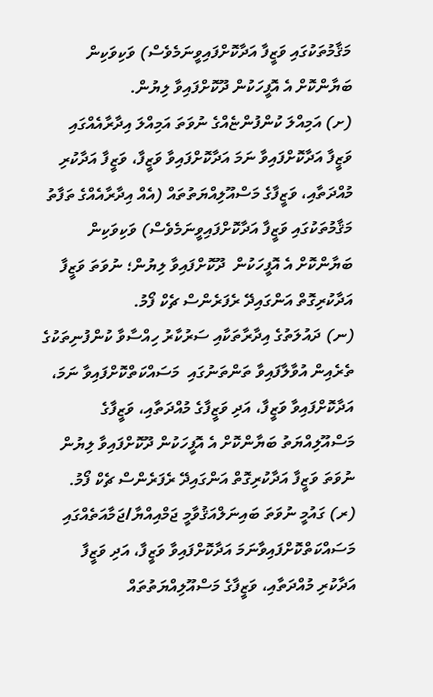މަޤާމުތަކުގައި ވަޒީފާ އަދާކޮށްފައިވީނަމެވެސް) ވަކިވަކިން ބަޔާންކޮށް އެ އޮފީހަކުން ދޫކޮށްފައިވާ ލިޔުން.
(ށ) އަމިއްލަ ކުންފުންޏެއްގެ ނުވަތަ އަމިއްލަ އިދާރާއެއްގައި ވަޒީފާ އަދާކޮށްފައިވާ ނަމަ އަދާކޮށްފައިވާ ވަޒީފާ، ވަޒީފާ އަދާކުރި މުއްދަތާއި، ވަޒީފާގެ މަސްއޫލިއްޔަތުތައް (އެއް އިދާރާއެއްގެ ތަފާތު މަޤާމުތަކުގައި ވަޒީފާ އަދާކޮށްފައިވީނަމެވެސް) ވަކިވަކިން ބަޔާންކޮށް އެ އޮފީހަކުން  ދޫކޮށްފައިވާ ލިޔުން؛ ނުވަތަ ވަޒީފާ އަދާކުރިގޮތް އަންގައިދޭ ރެފަރެންސް ޗެކް ފޯމު.
(ނ) ދައުލަތުގެ އިދާރާތަކާއި ސަރުކާރު ހިއްސާވާ ކުންފުނިތަކުގެ ތެރެއިން އުވާލާފައިވާ ތަންތަނުގައި  މަސައްކަތްކޮށްފައިވާ ނަމަ، އަދާކޮށްފައިވާ ވަޒީފާ، އަދި ވަޒީފާގެ މުއްދަތާއި، ވަޒީފާގެ މަސްއޫލިއްޔަތު ބަޔާންކޮށް އެ އޮފީހަކުން ދޫކޮށްފައިވާ ލިޔުން ނުވަތަ ވަޒީފާ އަދާކުރިގޮތް އަންގައިދޭ ރެފަރެންސް ޗެކް ފޯމު.
(ރ) ގައުމީ ނުވަތަ ބައިނަލްއަޤުވާމީ ޖަމްއިއްޔާ/ޖަމާއަތެއްގައި މަސައްކަތްކޮށްފައިވާނަމަ އަދާކޮށްފައިވާ ވަޒީފާ، އަދި ވަޒީފާ އަދާކުރި މުއްދަތާއި، ވަޒީފާގެ މަސްއޫލިއްޔަތުތައް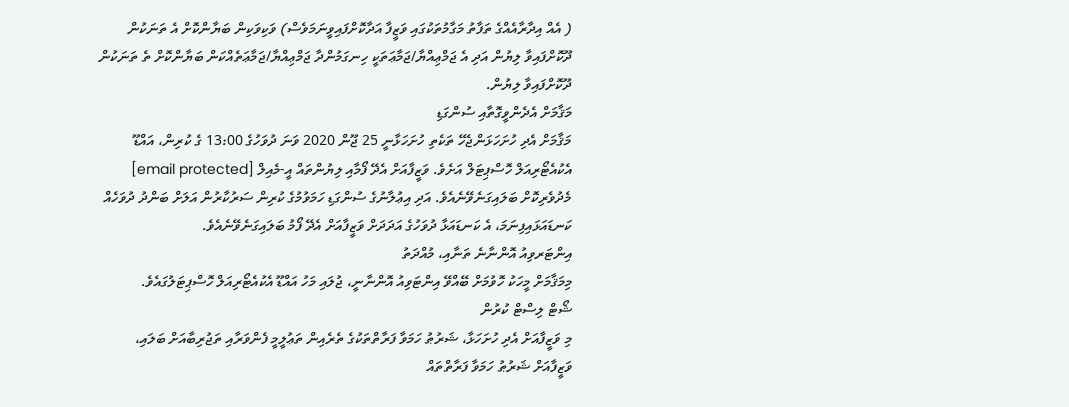( އެއް އިދާރާއެއްގެ ތަފާތު މަގާމުތަކުގައި ވަޒީފާ އަދާކޮށްފައިވީނަމަވެސް) ވަކިވަކިން ބަޔާންކޮށް އެ ތަނަކުން ދޫކޮށްފައިވާ ލިޔުން އަދި އެ ޖަމްޢިއްޔާ/ޖަމާޢަތަކީ ހިނގަމުންދާ ޖަމްޢިއްޔާ/ޖަމާޢަތެއްކަން ބަޔާންކޮށް ތެ ތަނަކުން ދޫކޮށްފައިވާ ލިޔުން.
މަޤާމަށް އެދެންވީގޮތާއި ސުންގަޑި
މަޤާމަށް އެދި ހުށަހަޅަންޖެހޭ ތަކެތި ހުށަހަޅާނީ 25 ޖޫން 2020 ވަނަ ދުވަހުގެ 13:00 ގެ ކުރިން، އައްޑޫ އެކުއެޓޯރިއަލް ހޮސްޕިޓަލް އަށެވެ. ވަޒީފާއަށް އެދޭ ފޯމާއި ލިޔުންތައް އީ-މެއިލް [email protected]   މެދުވެރިކޮށް ބަލައިގަނެވޭނެއެވެ. އަދި އިޢުލާނުގެ ސުންގަޑި ހަމަވުމުގެ ކުރިން ސަރުކާރުން އަލަށް ބަންދު ދުވަހެއް ކަނޑައަޅައިފިނަމަ، އެ ކަނޑައަޅާ ދުވަހުގެ އަދަދަށް ވަޒީފާއަށް އެދޭ ފޯމު ބަލައިގަނެވޭނެއެވެ.
އިންޓަރވިއު އޮންނާނެ ތަނާއި، މުއްދަތު
މިމަޤާމަށް މީހަކު ހޮވުމަށް ބޭއްވޭ އިންޓަވިއު އޮންނާނީ، ޖުލައި މަހު އައްޑޫ އެކުއެޓޯރިއަލް ހޮސްޕިޓަލުގައެވެ.
ޝޯޓް ލިސްޓް ކުރުން
މި ވަޒީފާއަށް އެދި ހުށަހަޅާ، ޝަރުޠު ހަމަވާ ފަރާތްތަކުގެ ތެރެއިން ތަޢުލީމީ ފެންވަރާއި ތަޖުރިބާއަށް ބަލައި، ވަޒީފާއަށް ޝަރުޠު ހަމަވާ ފަރާތްތައް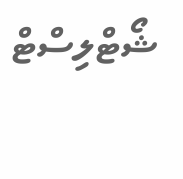ޝޯޓްލިސްޓް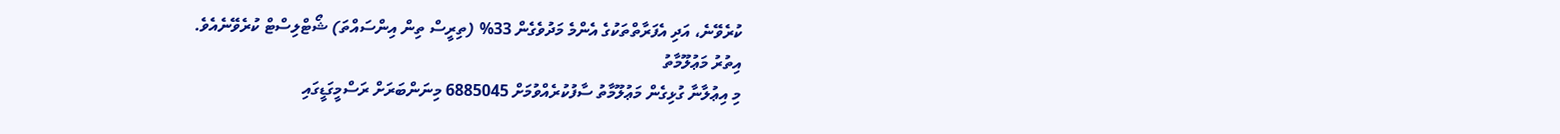ކުރެވޭނެ، އަދި އެފަރާތްތަކުގެ އެންމެ މަދުވެގެން 33% (ތިރީސް ތިން އިންސައްތަ) ޝޯޓްލިސްޓް ކުރެވޭނެއެވެ.
އިތުރު މަޢުލޫމާތު
މި އިޢުލާނާ ގުޅިގެން މަޢުލޫމާތު ސާފުކުރެއްވުމަށް 6885045 މިނަންބަރަށް ރަސްމީގަޑީގައި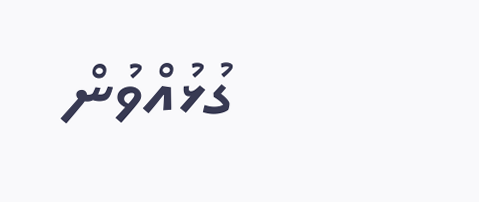ގުޅުއްވުން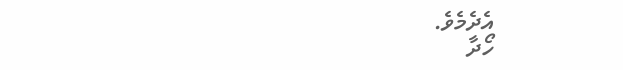އެދެމެވެ.
ހޯދާ